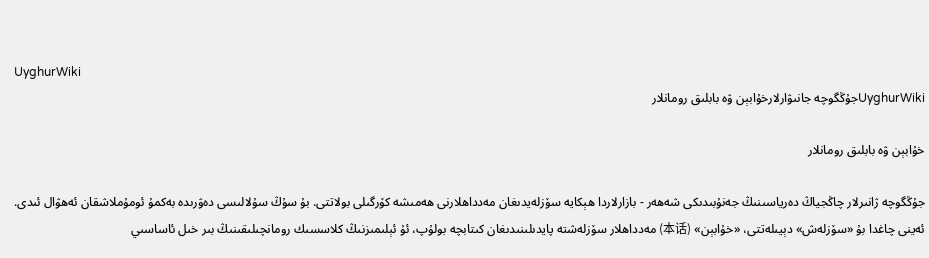UyghurWiki
UyghurWikiجۇڭگوچە جانىۋارلارخۇابېن ۋە بابلىق رومانلار

خۇابېن ۋە بابلىق رومانلار

جۇڭگوچە ژانىرلار چاڭجياڭ دەرياسىنىڭ جەنۇبىدىكى شەھەر - بازارلاردا ھېكايە سۆزلەيدىغان مەدداھلارنى ھەمىشە كۆرگىلى بولاتتى. بۇ سۇڭ سۇلالىسى دەۋرىدە بەكمۇ ئومۇملاشقان ئەھۋال ئىدى. ئەينى چاغدا بۇ «سۆزلەش» دېيىلەتتى، «خۇابېن» (本话) مەدداھلار سۆزلەشتە پايدىلىنىدىغان كىتابچە بولۇپ، ئۇ ئېلىمىزنىڭ كلاسسىك رومانچىلىقىنىڭ بىر خىل ئاساسىي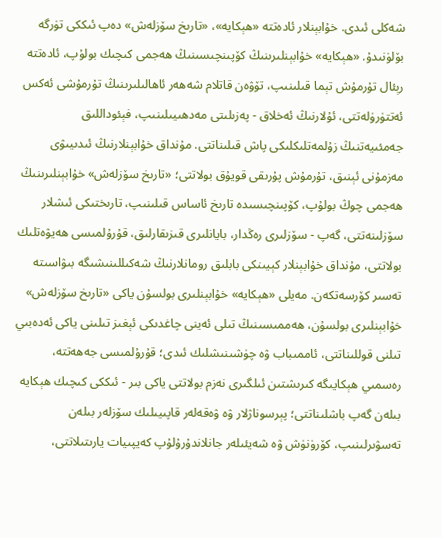شەكلى ئىدى. خۇابېنلار ئادەتتە «ھېكايە»، «تارىخ سۆزلەش» دەپ ئىككى تۈرگە بۆلۈنىدۇ. «ھېكايە» خۇابېنلىرىنىڭ كۆپىنچىسىنىڭ ھەجمى كىچىك بولۇپ، ئادەتتە رېئال تۇرمۇش تېما قىلىنىپ، تۆۋەن قاتلام شەھەر ئاھالىلىرىنىڭ تۇرمۇشى ئەكس ئەتتۈرۈلەتتى، ئۇلارنىڭ ئەخلاق - پەزىلىتى مەدھىيىلىنىپ، فېئوداللىق جەمئىيەتنىڭ زۇلمەتلىكلىكى پاش قىلىناتتى. مۇنداق خۇابېنلارنىڭ ئىدىيىۋى مەزمۇنى ئېنىق، تۇرمۇش پۇرىقى قويۇق بولاتتى؛ «تارىخ سۆزلەش» خۇابېنلىرىنىڭ ھەجمى چوڭ بولۇپ، كۆپىنچىسىدە تارىخ ئاساس قىلىنىپ، تارىختىكى ئىشلار سۆزلىنەتتى، گەپ - سۆزلىرى رەڭدار، بايانلىرى قىزىقارلىق، قۇرۇلمىسى ھەيۋەتلىك بولاتتى، مۇنداق خۇابېنلار كېيىنكى بابلىق رومانلارنىڭ شەكىللىنىشىگە بىۋاسىتە تەسىر كۆرسەتكەن. مەيلى «ھېكايە» خۇابېنلىرى بولسۇن ياكى «تارىخ سۆزلەش» خۇابېنلىرى بولسۇن، ھەممىسىنىڭ تىلى ئەينى چاغدىكى ئېغىز تىلىنى ياكى ئەدەبىي تىلنى قوللىناتتى، ئاممىباب ۋە چۈشىنىشلىك ئىدى؛ قۇرۇلمىسى جەھەتتە، رەسمىي ھېكايىگە كىرىشتىن ئىلگىرى نەزم بولاتتى ياكى بىر - ئىككى كىچىك ھېكايە بىلەن گەپ باشلىناتتى؛ پېرسوناژلار ۋە ۋەقەلەر قاپىيىلىك سۆزلەر بىلەن تەسۋىرلىنىپ، كۆرۈنۈش ۋە شەيئىلەر جانلاندۇرۇلۇپ كەيپىيات يارىتىلاتتى،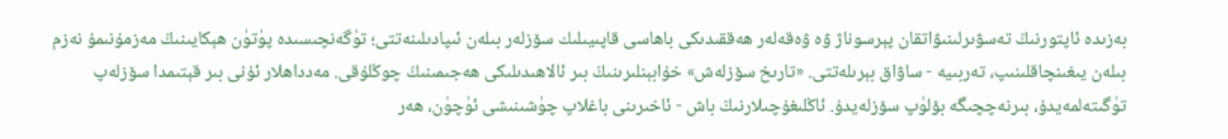بەزىدە ئاپتورنىڭ تەسۋىرلىنىۋاتقان پېرسوناژ ۋە ۋەقەلەر ھەققىدىكى باھاسى قاپىيىلىك سۆزلەر بىلەن ئىپادىلىنەتتى؛ تۈگەنچىسىدە پۈتۈن ھېكايىنىڭ مەزمۇنىمۇ نەزم بىلەن يىغىنچاقلىنىپ، تەربىيە - ساۋاق بېرىلەتتى. «تارىخ سۆزلەش» خۇابېنلىرىنىڭ بىر ئالاھىدىلىكى ھەجىمىنىڭ چوڭلۇقى. مەدداھلار ئۇنى بىر قېتىمدا سۆزلەپ تۈگىتەلمەيدۇ، بىرنەچچىگە بۆلۈپ سۆزلەيدۇ. ئاڭلىغۇچىلارنىڭ باش - ئاخىرىنى باغلاپ چۈشىنىشى ئۈچۈن، ھەر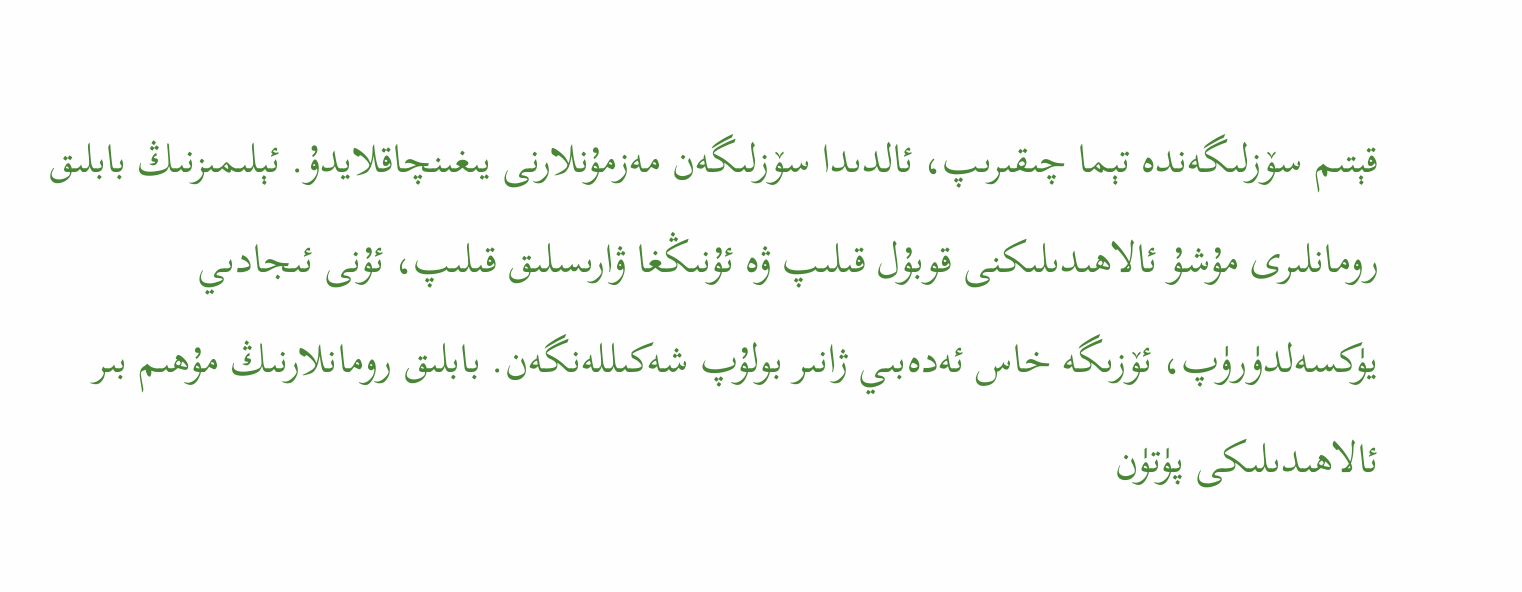قېتىم سۆزلىگەندە تېما چىقىرىپ، ئالدىدا سۆزلىگەن مەزمۇنلارنى يىغىنچاقلايدۇ. ئېلىمىزنىڭ بابلىق رومانلىرى مۇشۇ ئالاھىدىلىكنى قوبۇل قىلىپ ۋە ئۇنىڭغا ۋارىسلىق قىلىپ، ئۇنى ئىجادىي يۈكسەلدۈرۈپ، ئۆزىگە خاس ئەدەبىي ژانىر بولۇپ شەكىللەنگەن. بابلىق رومانلارنىڭ مۇھىم بىر ئالاھىدىلىكى پۈتۈن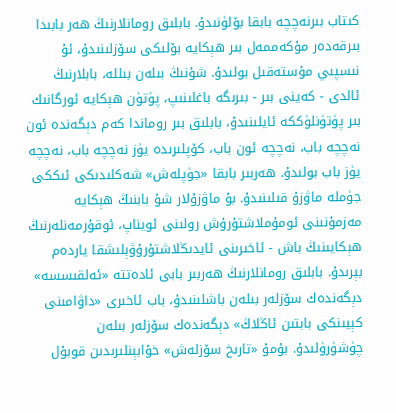كىتاب بىرنەچچە بابقا بۆلۈنىدۇ. بابلىق رومانلارنىڭ ھەر بابىدا بىرقەدەر مۇكەممەل بىر ھېكايە بۆلىكى سۆزلىنىدۇ، ئۇ نىسپىي مۇستەقىل بولىدۇ. شۇنىڭ بىلەن بىللە، بابلارنىڭ ئالدى - كەينى بىر - بىرىگە باغلىنىپ، پۈتۈن ھېكايە ئورگانىك بىر پۈتۈنلۈككە ئايلىنىدۇ، بابلىق بىر روماندا كەم دېگەندە ئون نەچچە باب، نەچچە ئون باب، كۆپلىرىدە يۈز نەچچە باب، نەچچە يۈز باب بولىدۇ. ھەربىر بابقا «جۈپلەش» شەكلىدىكى ئىككى جۈملە ماۋزۇ قىلىنىدۇ. بۇ ماۋزۇلار شۇ بابنىڭ ھېكايە مەزمۇنىنى ئومۇملاشتۇرۇش رولىنى ئويناپ، ئوقۇرمەنلەرنىڭ ھېكايىنىڭ باش - ئاخىرىنى ئايدىڭلاشتۇرۇۋېلىشقا ياردەم بېرىدۇ. بابلىق رومانلارنىڭ ھەربىر بابى ئادەتتە «ئەلقىسسە» دېگەندەك سۆزلەر بىلەن باشلىنىدۇ، باب ئاخىرى «داۋامىنى كېيىنكى بابتىن ئاڭلاڭ» دېگەندەك سۆزلەر بىلەن چۈشۈرۈلىدۇ. بۇمۇ «تارىخ سۆزلەش» خۇابېنلىرىدىن قوبۇل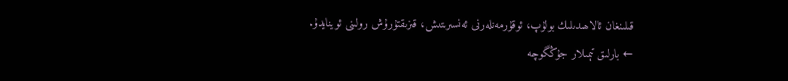قىلىنغان ئالاھىدىلىك بولۇپ، ئوقۇرمەنلەرنى ئەنسىرىتىش، قىزىقتۇرۇش رولىنى ئوينايدۇ.
← بارلىق تېمىلار جۇڭگوچە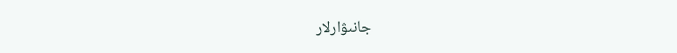جانىۋارلار